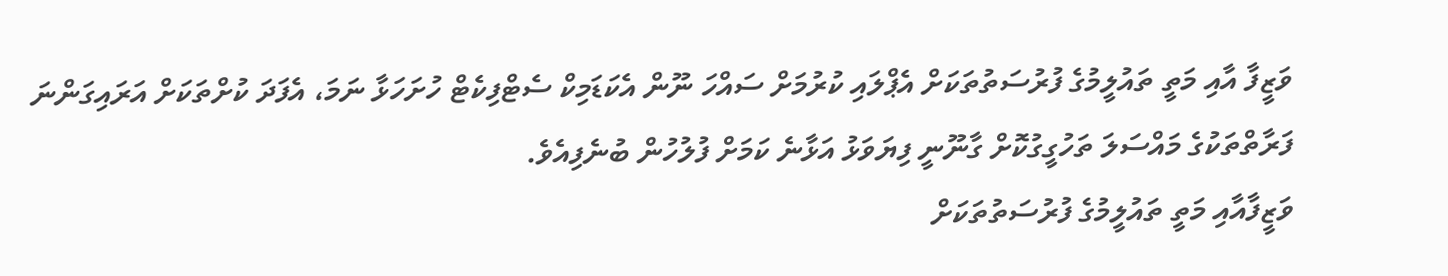ވަޒީފާ އާއި މަތީ ތައުލީމުގެ ފުރުސަތުތަކަށް އެޕްލައި ކުރުމަށް ސައްހަ ނޫން އެކަޑަމިކް ސެޓްފިކެޓް ހުށަހަޅާ ނަމަ، އެފަދަ ކުށްތަކަށް އަރައިގަންނަ ފަރާތްތަކުގެ މައްސަލަ ތަހުގީގުކޮށް ގާނޫނީ ފިޔަވަޅު އަޅާނެ ކަމަށް ފުލުހުން ބުނެފިއެވެ.
ވަޒީފާއާއި މަތީ ތައުލީމުގެ ފުރުސަތުތަކަށް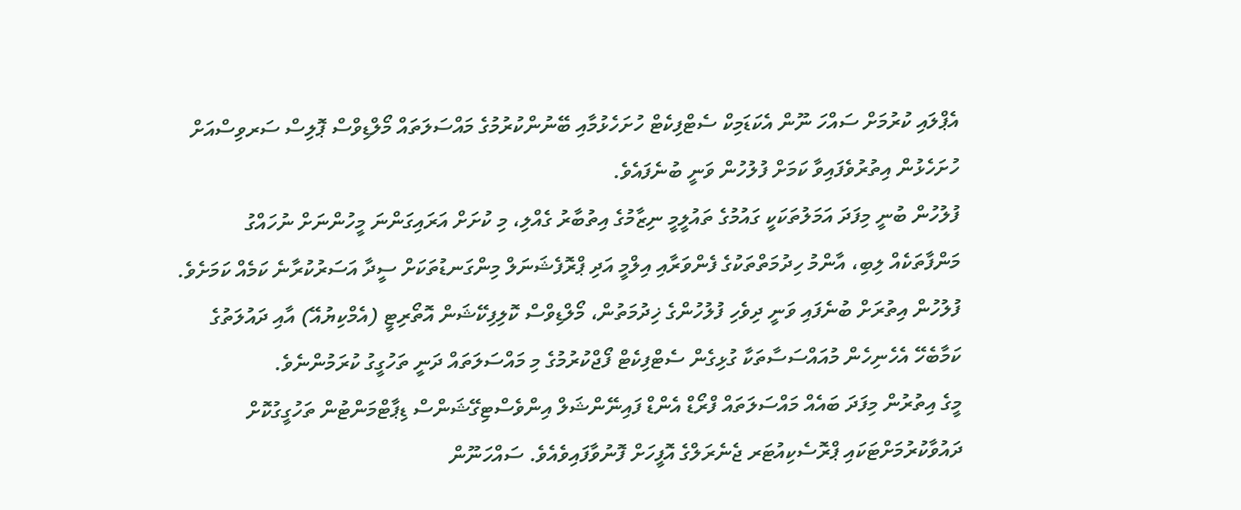އެޕްލައި ކުރުމަށް ސައްހަ ނޫން އެކަޑަމިކް ސެޓްފިކެޓް ހުށަހެޅުމާއި ބޭނުންކުރުމުގެ މައްސަލަތައް މޯލްޑިވްސް ޕޮލިސް ސަރވިސްއަށް ހުށަހެޅުން އިތުރުވެފައިވާ ކަމަށް ފުލުހުން ވަނީ ބުނެފައެވެ.
ފުލުހުން ބުނީ މިފަދަ އަމަލުތަކަކީ ގައުމުގެ ތައުލީމީ ނިޒާމުގެ އިތުބާރު ގެއްލި، މި ކުށަށް އަރައިގަންނަ މީހުންނަށް ނުހައްގު މަންފާތަކެއް ލިބި، އާންމު ހިދުމަތްތަކުގެ ފެންވަރާއި އިލްމީ އަދި ޕްރޮފެޝަނަލް މިންގަނޑުތަކަށް ސީދާ އަސަރުކުރާނެ ކަމެއް ކަމަށެވެ. ފުލުހުން އިތުރަށް ބުނެފައި ވަނީ ދިވެހި ފުލުހުންގެ ޚިދުމަތުން، މޯލްޑިވްސް ކޮލިފިކޭޝަން އޮތޯރިޓީ (އެމްކިޔުއޭ) އާއި ދައުލަތުގެ ކަމާބެހޭ އެހެނިހެން މުއައްސަސާތަކާ ގުޅިގެން ސެޓްފިކެޓް ފޯޖްކުރުމުގެ މި މައްސަލަތައް ދަނީ ތަހުގީގު ކުރަމުންނެވެ.
މީގެ އިތުރުން މިފަދަ ބައެއް މައްސަލަތައް ފްރޯޑް އެންޑް ފައިނޭންޝަލް އިންވެސްޓިގޭޝަންސް ޑިޕާޓްމަންޓުން ތަހުގީގުކޮށް ދައުވާކުރުމަށްޓަކައި ޕްރޮސެކިއުޓަރ ޖެނެރަލްގެ އޮފީހަށް ފޮނުވާފައިވެއެވެ. ސައްހަނޫން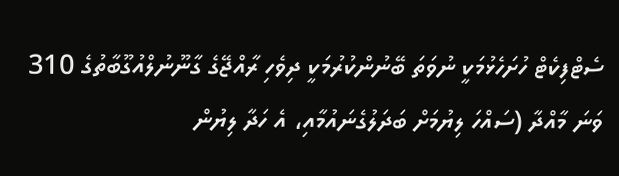ސެޓްފިކެޓް ހުށަހެޅުމަކީ ނުވަތަ ބޭނުންކުރުމަކީ ދިވެހި ރާއްޖޭގެ ގާނޫނުލްއުގޫބާތުގެ 310 ވަނަ މާއްދާ (ސައްހަ ލިޔުމަށް ބަދަލުގެނައުމާއި، އެ ހަދާ ލިޔުން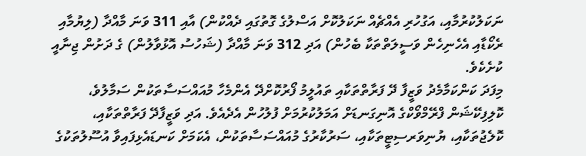ނަކަލުކުރުމާއި، އަގުހުރި އެއްޗެއް ނަކަލުކޮށް އަސްލުގެ ގޮތުގައި ދެއްކުން) އާއި 311 ވަނަ މާއްދާ (ލިޔުމާއި ރެކޯޑާއި އެހެނިހެން ވަސީލަތްތަކާ ބެހުން) އަދި 312 ވަނަ މާއްދާ (ޝަހުސު އޮޅުވާލުން) ގެ ދަށުން ޖިނާއީ ކުށެކެވެ.
މިފަދަ ކަންކަމާމެދު ވަޒީފާ ދޭ ފަރާތްތަކާއި ތައުލީމު ފޯރުކޮށްދޭ އެންމެހާ މުއައްސަސާތަކުން ސަމާލުވެ، ކޮލިފިކޭޝަން ފްރޭމްވޯކްގެ އޮނިގަނޑަށް އަމަލުކުރުމަށް ފުލުހުން އެދެއެވެ. އަދި ވަޒީފާދޭ ފަރާތްތަކާއި، ކޮލެޖުތަކާއި، ޔުނިވަރސިޓީތަކާއި، ސަރުކާރުގެ މުއައްސަސާތަކުން، އެކަމަށް ކަނޑައެޅިފައިވާ އުސޫލުތަކުގެ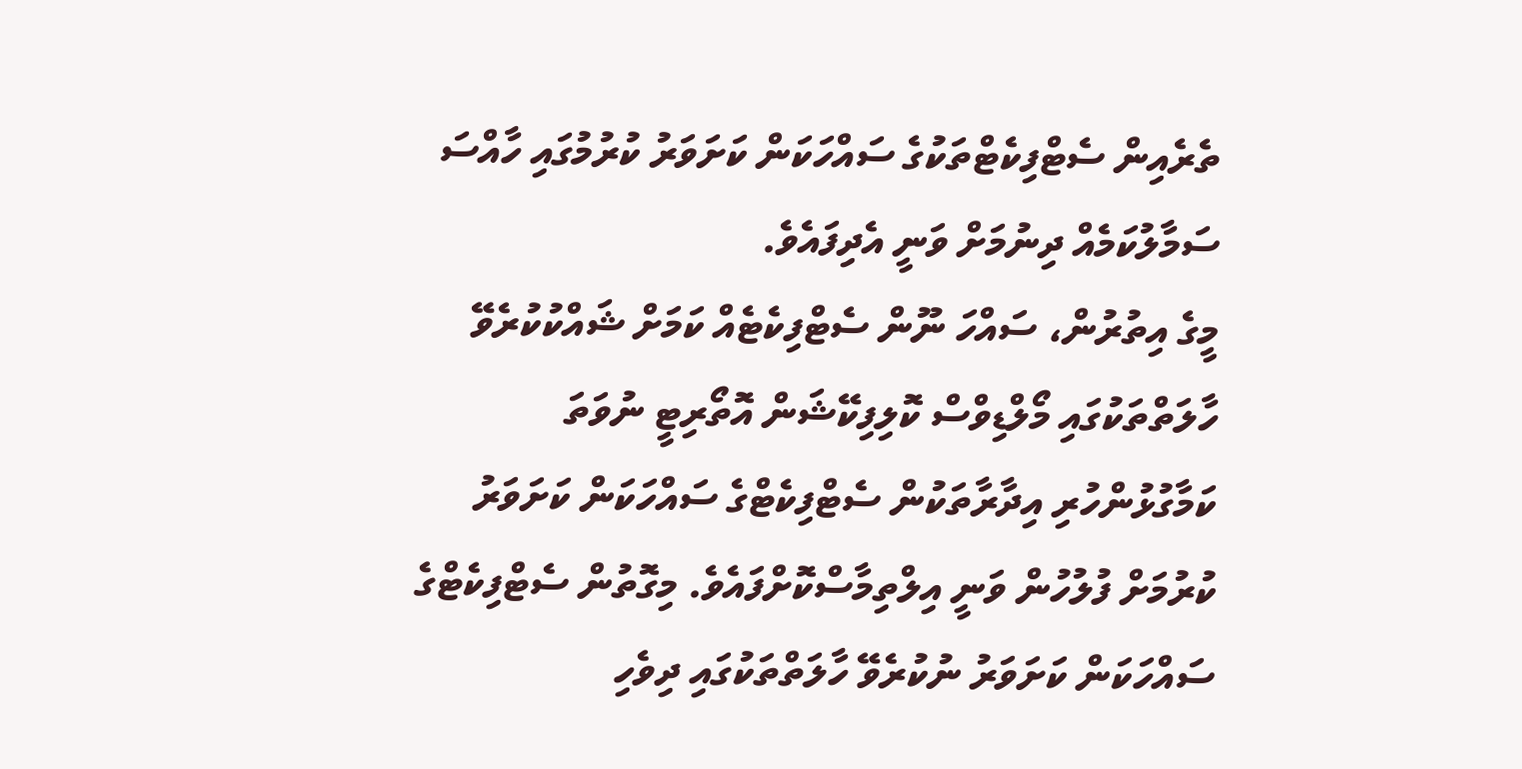ތެރެއިން ސެޓްފިކެޓްތަކުގެ ސައްހަކަން ކަށަވަރު ކުރުމުގައި ހާއްސަ ސަމާލުކަމެއް ދިނުމަށް ވަނީ އެދިފައެވެ.
މީގެ އިތުރުން، ސައްހަ ނޫން ސެޓްފިކެޓެއް ކަމަށް ޝައްކުކުރެވޭ ހާލަތްތަކުގައި މޯލްޑިވްސް ކޮލިފިކޭޝަން އޮތޯރިޓީ ނުވަތަ ކަމާގުޅުންހުރި އިދާރާތަކުން ސެޓްފިކެޓްގެ ސައްހަކަން ކަށަވަރު ކުރުމަށް ފުލުހުން ވަނީ އިލްތިމާސްކޮށްފައެވެ. މިގޮތުން ސެޓްފިކެޓްގެ ސައްހަކަން ކަށަވަރު ނުކުރެވޭ ހާލަތްތަކުގައި ދިވެހި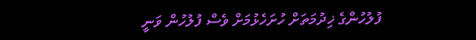ފުލުހުންގެ ޚިދުމަތަށް ހުށަހެޅުމަށް ވެސް ފުލުހުން ވަނީ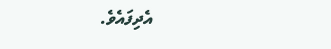އެދިފައެވެ.